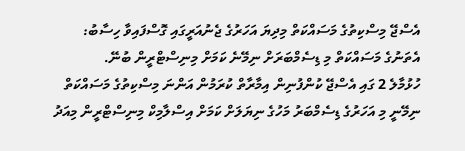އެސްޖޭ މިސްކިތުގެ މަސައްކަތް މިދިޔަ އަހަރުގެ ޖެނުއަރީގައި ގޮސްފައިވާ ހިސާބު: އެތަނުގެ މަސައްކަތް މި ޑިސެމްބަރަށް ނިމޭނެ ކަމަށް މިނިސްޓްރީން ބުނޭ.
ހުޅުމާލެ 2 ގައި އެސްޖޭ ކުންފުނިން އިމާރާތް ކުރަމުން އަންނަ މިސްކިތުގެ މަސައްކަތް ނިމޭނީ މި އަހަރުގެ ޑިސެމްބަރު މަހުގެ ނިޔަލަށް ކަމަށް އިސްލާމިކް މިނިސްޓްރީން މިއަދު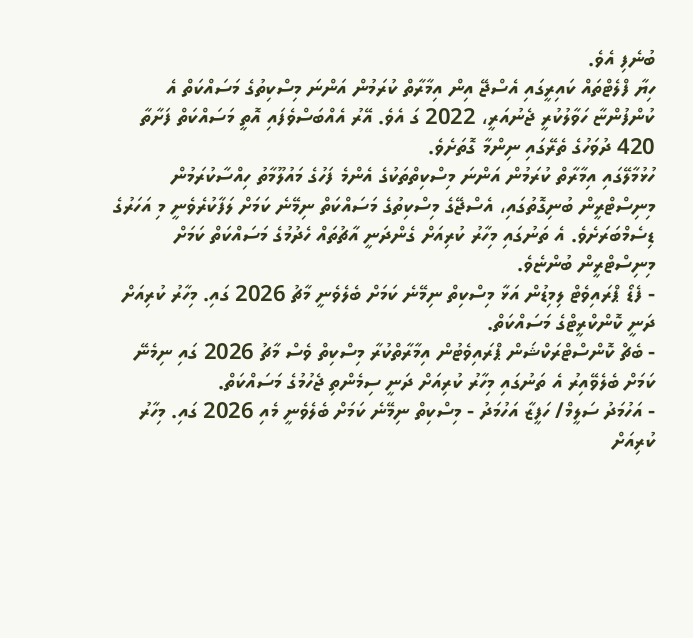ބުނެފި އެވެ.
ހިޔާ ފްލެޓްތައް ކައިރީގައި އެސްޖޭ އިން އިމާރާތް ކުރަމުން އަންނަ މިސްކިތުގެ މަސައްކަތް އެ ކުންފުންޏާ ހަވާލުކުރީ ޖެނުއަރީ، 2022 ގަ އެވެ. އޭރު އެއްބަސްވެފައި އޮތީ މަސައްކަތް ފަށާތާ 420 ދުވަހުގެ ތެރޭގައި ނިންމާ ގޮތަށެވެ.
ހުޅުމާލޭގައި އިމާރާތް ކުރަމުން އަންނަ މިސްކިތްތަކުގެ އެންމެ ފަހުގެ މައުލޫމާތު ހިއްސާކުރަމުން މިނިސްޓްރީން ބުނިގޮތުގައި، އެސްޖޭގެ މިސްކިތުގެ މަސައްކަތް ނިމޭނެ ކަމަށް ލަފާކުރެވެނީ މި އަހަރުގެ ޑިސެމްބަރަށެވެ. އެ ތަނުގައި މިހާރު ކުރިއަށް ގެންދަނީ އާޗުތައް ހެދުމުގެ މަސައްކަތް ކަމަށް މިނިސްޓްރީން ބުންޏެވެ.
- ފެޑޯ ޕްރައިވެޓް ލިމިޑުން އަޅާ މިސްކިތް ނިމޭނެ ކަމަށް ބެލެވެނީ މާޗު 2026 ގައި. މިހާރު ކުރިއަށް ދަނީ ކޮންކްރީޓްގެ މަސައްކަތް.
- ބެޗް ކޮންސްޓްރަކްޝަން ޕްރައިވެޓުން އިމާރާތްކުރާ މިސްކިތް ވެސް މާޗު 2026 ގައި ނިމެނޭ ކަމަށް ބެލެވޭއިރު އެ ތަނުގައި މިހާރު ކުރިއަށް ދަނީ ސިމެންތި ޖެހުމުގެ މަސައްކަތް.
- އަހުމަދު ސަލީމް/ ހަފީޒާ އަހުމަދު - މިސްކިތް ނިމޭނެ ކަމަށް ބެލެވެނީ މެއި 2026 ގައި. މިހާރު ކުރިއަށް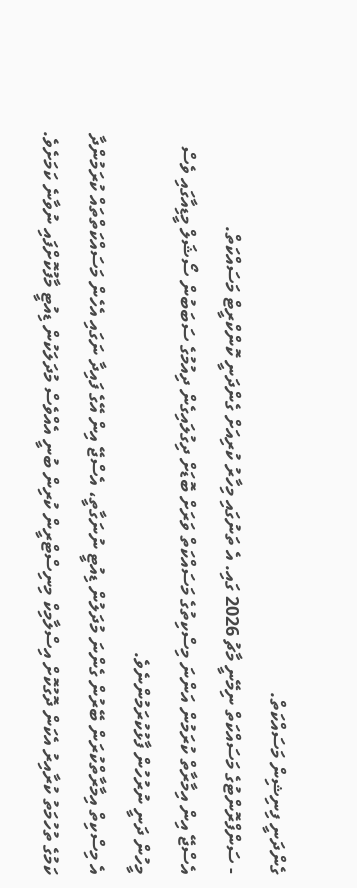ގެންދަނީ ފިނިޝިން މަސައްކަތް.
- ސަންފްރޮންޓުގެ މަސައްކަތް ނިމޭނީ މާޗު 2026 ގައި. އެ ތަނުގައި މިހާރު ކުރިއަށް ގެންދަނީ ކޮންކްރީޓް މަސައްކަތް.
އެސްޖޭ އިން އިމާރާތް ކުރަމުން އަންނަ މިސްކިތުގެ މަސައްކަތް ވަރަށް ބޮޑަށް ދިގުލައިގެން ދިއުމުގެ ސަބަބުން ސޯޝަލް މީޑިއާގައި ވެސް މީހުން ދަނީ ނުރުހުން ފާޅުކުރަމުންނެވެ.
އެ މިސްކިތް އިމާރާތްކުރަން ބޭރުން ގެންނަ މުދަލުން ޑިއުޓީ ނުނަގާތީ، އެސްޖޭ އިން އޭގެ ފައިދާ ނަގައި އެހެން މަސައްކަތްތައް ކުރަމުންދާ ކަމުގެ ތުހުމަތު ކުރާއިރު އެކަން ދޮގުކޮށް އިސްލާމިކް މިނިސްޓްރީން ކުރިން ބުނީ އެއްވެސް މުދަލަކުން ޑިއުޓީ މާފުކޮށްފައި ނުވާނެ ކަމަށެވެ.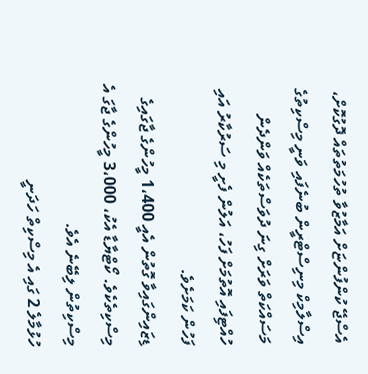އެސްޖޭ ކުންފުންޏަށް އަމާޒުވާ ތުހުމަތުތައް ދޮގުކޮށް، އިސްލާމިކް މިނިސްޓްރީން ބުނެފައި ވަނީ މިސްކިތުގެ މަސައްކަތް ވަރަށް ގިނަ ދުވަސްތަކެއް ވަންދެން ހުއްޓިފައި އޮތުމަށް ފަހު، އަލުން ފެށީ މި ސަރުކާރު އައި ފަހުން ކަމަށެވެ.
ޑިޒައިންގައިވާ ގޮތުން އެއީ 1،400 މީހުންގެ ޖާގައިގެ މިސްކިތެކެވެ. ކޯޓްޔާޑާ އެކު، 3،000 މީހުންގެ ޖާގަ އެ މިސްކިތުން ލިބޭނެ އެވެ.
ހުޅުމާލެ 2 ގައި އެ މިސްކިތް ހަދަނީ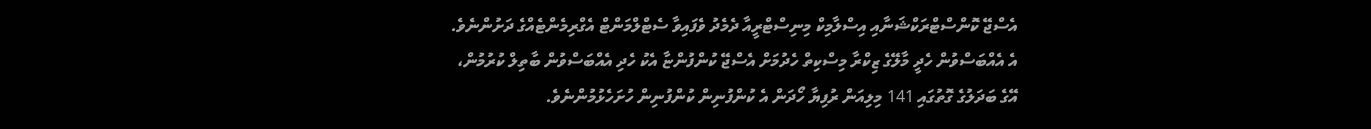އެސްޖޭ ކޮންސްޓްރަކްޝަނާއި އިސްލާމިކް މިނިސްޓްރީއާ ދެމެދު ވެފައިވާ ސެޓްލްމަންޓް އެގްރިމެންޓެއްގެ ދަށުންނެވެ. އެ އެއްބަސްވުން ހެދީ މާލޭގެ ޒިކްރާ މިސްކިތް ހެދުމަށް އެސްޖޭ ކުންފުންޏާ އެކު ހެދި އެއްބަސްވުން ބާތިލް ކުރުމުން، އޭގެ ބަދަލުގެ ގޮތުގައި 141 މިލިއަން ރުފިޔާ ހޯދަން އެ ކުންފުނިން ކުންފުނިން ހުށަހެޅުމުންނެވެ.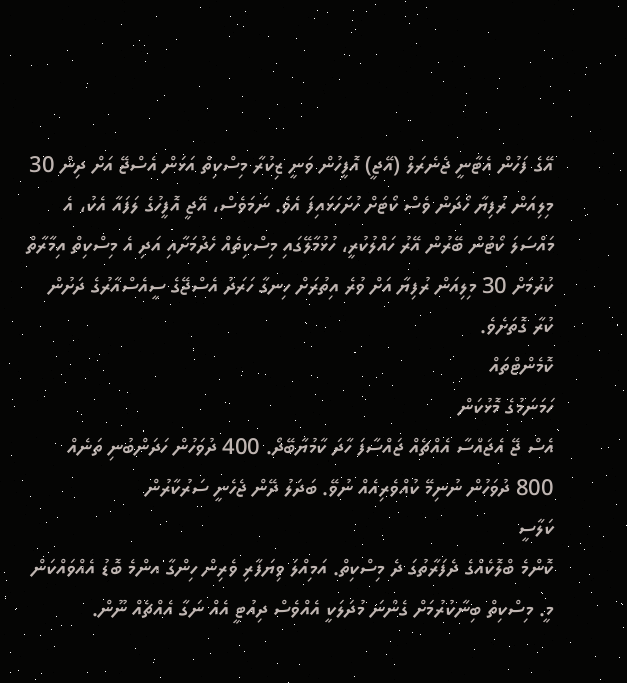އޭގެ ފަހުން އެޓާނީ ޖެނެރަލް (އޭޖީ) އޮފީހުން ވަނީ ޒިކުރާ މިސްކިތް އަޅަން އެސްޖޭ އަށް ދިން 30 މިލިއަން ރުފިޔާ ހޯދަން ވެސް ކޯޓަށް ހުށަހަޅައިފަ އެވެ. ނަމަވެސް، އޭޖީ އޮފީހުގެ ލަފައާ އެކު، އެ މައްސަލަ ކޯޓުން ބޭރުން އޭރު ހައްލުކުރީ، ހުޅުމާލޭގައި މިސްކިތެއް ހެދުމަށާއި އަދި އެ މިސްކިތް އިމާރާތް ކުރުމަށް 30 މިލިއަން ރުފިޔާ އަށް ވުރެ އިތުރަށް ހިނގާ ހަރަދު އެސްޖޭގެ ސީއެސްއާރުގެ ދަށުން ކުރާ ގޮތަށެވެ.
ކޮމެންޓްތައް
ހަމަނަމުގެ މޮޅުކަން
އެސް ޖޭ އެޖައްސާ އެއްޗެއް ޖައްސާފަ ހާދަ ކާމުޔާބޭދޯ. 400 ދުވަހުން ހަދަންބުނި ތަނެއް 800 ދުވަހުން ނުނިމޭ ކުއްވެރިއެއް ނުވޭ. ބަދަލު ދޭން ޖެހެނީ ސަރުކާރުން
ކަލާސީ
ކޮންމެ ބްލޮކެއްގެ ދެފަރާތުގަ ދެ މިސްކިތް. އަމިއްލަ ވިޔަފާރި ވެރިން ހިންގާ އންމެ ބޮޑު އެއްވައްކަން މީ. މިސްކިތް ބިނާކުރުމަށް ގެންނަ މުދަލަކީ އެއްވެސް ދިއުޓީ އެއް ނަގާ އެއްޗެއް ނޫން.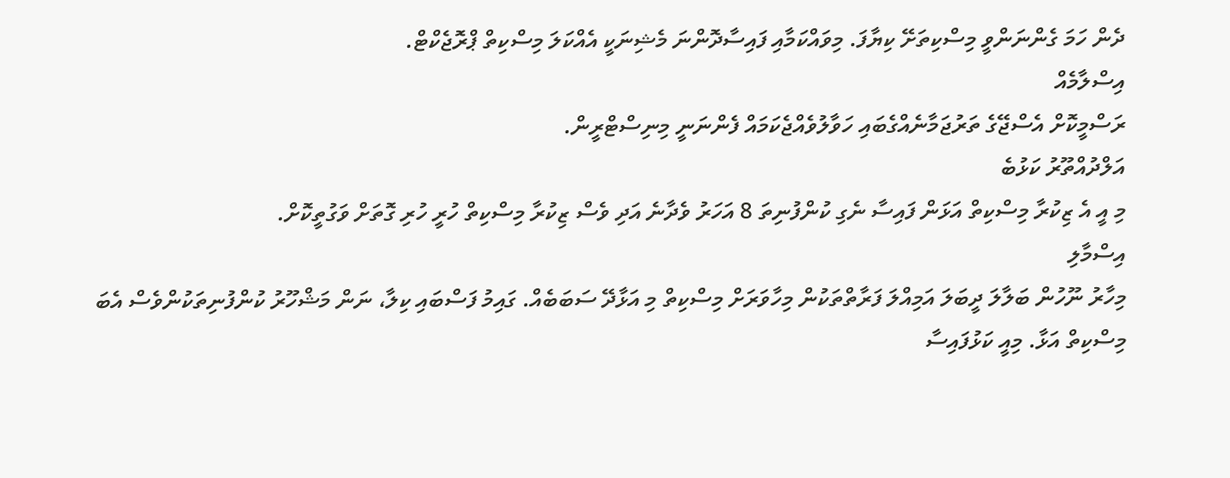ދެން ހަމަ ގެންނަންވީ މިސްކިތަށޭ ކިޔާފަ. މިވައްކަމާއި ފައިސާދޮންނަ މެޝިނަކީ އެއްކަލަ މިސްކިތް ޕްރޮޖެކްޓް.
އިސްލާމެއް
ރަސްމީކޮށް އެސްޖޭގެ ތަރުޖަމާނެއްގެބައި ހަވާލުވެއްޖެކަމައް ފެންނަނީ މިނިސްޓްރީން.
އަލްދުއްތޫރު ކަޅުބެ
މި އީ އެ ޒިކުރާ މިސްކިތް އަޅަން ފައިސާ ނެގި ކުންފުނިތަ 8 އަހަރު ވެދާނެ އަދި ވެސް ޒިކުރާ މިސްކިތް ހުރީ ހުރި ގޮތަށް ވަގުތީކޮށް.
އިސްމާލި
މިހާރު ނޫހުން ބަލާލަ ދީބަލަ އަމިއްލަ ފަރާތްތަކުން މިހާވަރަށް މިސްކިތް މި އަޅާދޭ ސަބަބެއް. ގައިމު ފަސްބައި ކިލާ، ނަން މަޝްހޫރު ކުންފުނިތަކުންވެސް އެބަ މިސްކިތް އަޅާ. މިއީ ކަޅުފައިސާ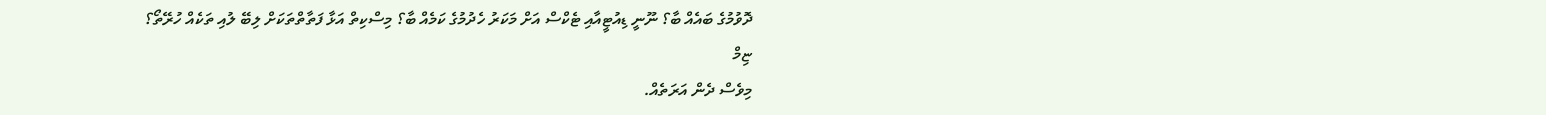ދޮވުމުގެ ބައެއް ބާ؟ ނޫނީ ޑިއުޓީއާއި ޓެކްސް އަށް މަކަރު ހެދުމުގެ ކަމެއް ބާ؟ މިސްކިތް އަޅާ ފަތާތްތަކަށް ލިބޭ ލުއި ތަކެއް ހުރޭތޯ؟
ޏިމް
މިވެސް ދެން އަރަތެއް.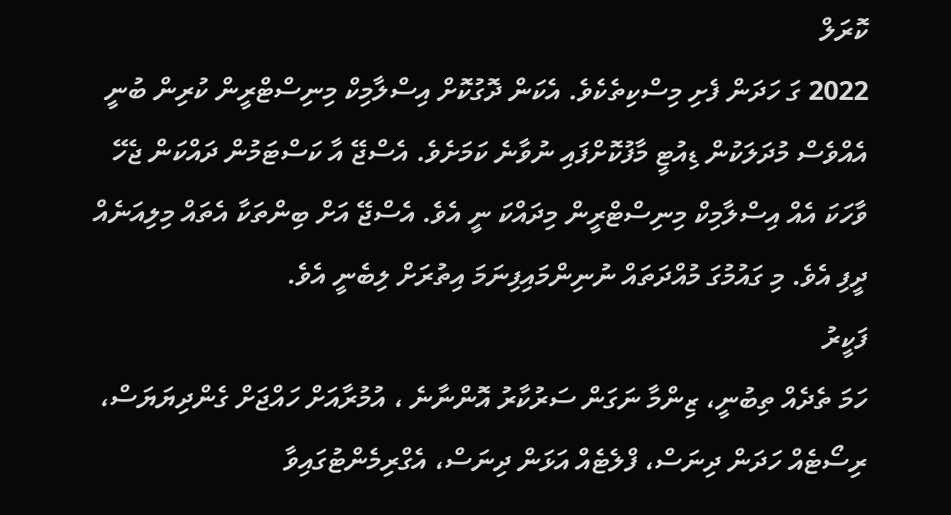ކޮރަލް
2022 ގަ ހަދަން ފެށި މިސްކިތެކެވެ. އެކަން ދޮގުކޮށް އިސްލާމިކް މިނިސްޓްރީން ކުރިން ބުނީ އެއްވެސް މުދަލަކުން ޑިއުޓީ މާފުކޮށްފައި ނުވާނެ ކަމަށެވެ. އެސްޖޭ އާ ކަސްޓަމުން ދައްކަން ޖެހޭ ވާހަކަ އެއް އިސްލާމިކް މިނިސްޓްރީން މިދައްކަ ނީ އެވެ. އެސްޖޭ އަށް ބިންތަކާ އެތައް މިލިއަނެއް ދީފި އެވެ. މި ގައުމުގަ މުއްދަތައް ނުނިންމައިފިނަމަ އިތުރަށް ލިބެނީ އެވެ.
ފަކީރު
ހަމަ ތެދެއް ތިބުނީ، ޒިންމާ ނަގަން ސަރުކާރު އޮންނާނެ ، އުމުރާއަށް ހައްޖަށް ގެންދިޔަޔަސް، ރިސޯޓެއް ހަދަން ދިނަސް، ފްލެޓެއް އަޅަން ދިނަސް، އެގްރިމެންޓުގައިވާ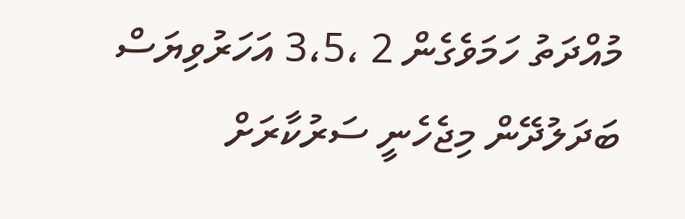މުއްދަތު ހަމަވެގެން 2 ،3،5 އަހަރުވިޔަސް ބަދަލުދޭން މިޖެހެނީ ސަރުކާރަށް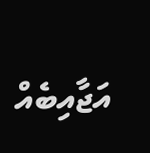އަޖާއިބެއް